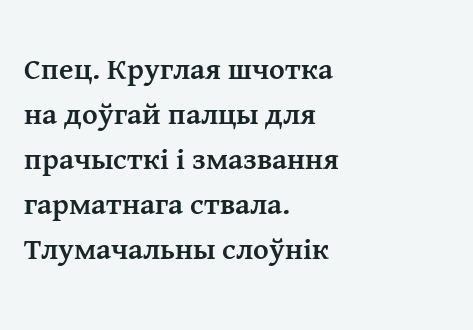Спец. Круглая шчотка на доўгай палцы для прачысткі і змазвання гарматнага ствала.
Тлумачальны слоўнік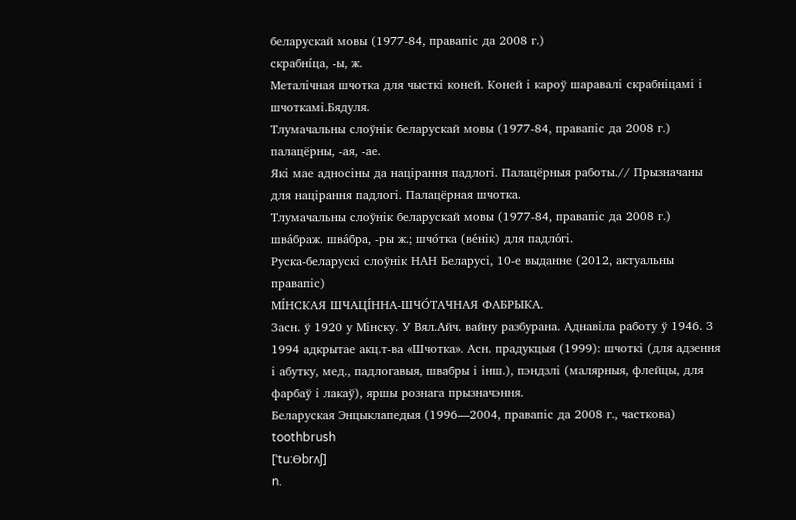беларускай мовы (1977-84, правапіс да 2008 г.)
скрабні́ца, ‑ы, ж.
Металічная шчотка для чысткі коней. Коней і кароў шаравалі скрабніцамі і шчоткамі.Бядуля.
Тлумачальны слоўнік беларускай мовы (1977-84, правапіс да 2008 г.)
палацёрны, ‑ая, ‑ае.
Які мае адносіны да націрання падлогі. Палацёрныя работы.// Прызначаны для націрання падлогі. Палацёрная шчотка.
Тлумачальны слоўнік беларускай мовы (1977-84, правапіс да 2008 г.)
шва́браж. шва́бра, -ры ж.; шчо́тка (ве́нік) для падло́гі.
Руска-беларускі слоўнік НАН Беларусі, 10-е выданне (2012, актуальны правапіс)
МІ́НСКАЯ ШЧАЦІ́ННА-ШЧО́ТАЧНАЯ ФАБРЫКА.
Засн. ў 1920 у Мінску. У Вял.Айч. вайну разбурана. Аднавіла работу ў 1946. З 1994 адкрытае акц.т-ва «Шчотка». Асн. прадукцыя (1999): шчоткі (для адзення і абутку, мед., падлогавыя, швабры і інш.), пэндзлі (малярныя, флейцы, для фарбаў і лакаў), яршы рознага прызначэння.
Беларуская Энцыклапедыя (1996—2004, правапіс да 2008 г., часткова)
toothbrush
[ˈtu:Өbrʌʃ]
n.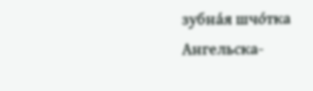зубна́я шчо́тка
Ангельска-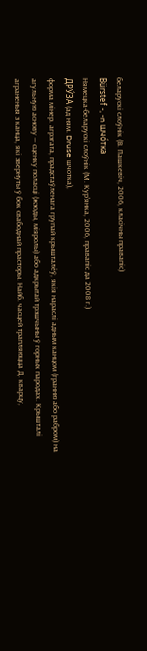беларускі слоўнік (В. Пашкевіч, 2006, класічны правапіс)
Bürstef -, -n шчо́тка
Нямецка-беларускі слоўнік (М. Кур'янка, 2006, правапіс да 2008 г.)
ДРУ́ЗА (ад ням. Druse шчотка),
форма мінер. агрэгата, прадстаўленага групай крышталёў, якія нараслі адным канцом (гранню або рабром) на агульную аснову — сценку поласці (жэоды, міяролы) або адкрытай трэшчыны ў горных пародах. Крышталі аграненыя з канца, які звернуты ў бок свабоднай прасторы. Найб. часцей трапляюцца Д. кварцу,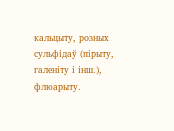кальцыту, розных сульфідаў (пірыту, галеніту і інш.), флюарыту.